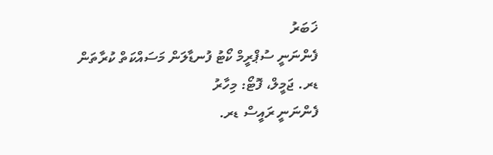ޚަބަރު
ފެންނަނީ ސުޕްރީމް ކޯޓު ފުނޑާލަން މަސައްކަތް ކުރާތަން
ޑރ. ޖަމީލް، ފޮޓޯ: މިހާރު
ފެންނަނީ ރައީސް ޑރ.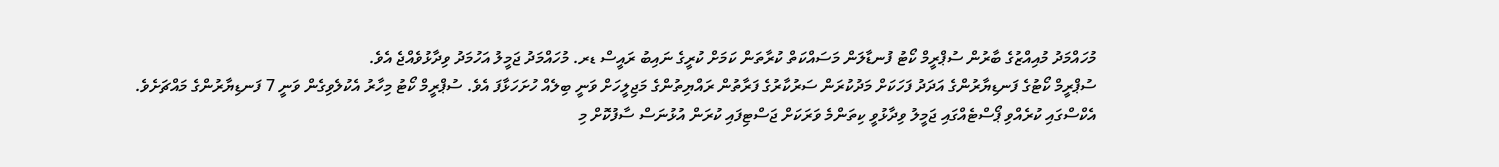މުހައްމަދު މުއިއްޒުގެ ބާރުން ސުޕްރީމް ކޯޓު ފުނޑާލަން މަސައްކަތް ކުރާތަން ކަމަށް ކުރީގެ ނައިބު ރައީސް ޑރ. މުހައްމަދު ޖަމީލު އަހުމަދު ވިދާޅުވެއްޖެ އެވެ.
ސުޕްރީމް ކޯޓުގެ ފަނޑިޔާރުންގެ އަދަދު ފަހަކަށް މަދުކުރަން ސަރުކާރުގެ ފަރާތުން ރައްޔިތުންގެ މަޖިލީހަށް ވަނީ ބިލެއް ހުށަހަޅާފަ އެވެ. ސުޕްރީމް ކޯޓު މިހާރު އެކުލެވިގެން ވަނީ 7 ފަނޑިޔާރުންގެ މައްޗަށެވެ.
އެކްސްގައި ކުރެއްވި ޕޯސްޓެއްގައި ޖަމީލު ވިދާޅުވީ ކިތަންމެ ވަރަކަށް ޖަސްޓިފައި ކުރަން އުޅުނަސް ސާފުކޮށް މި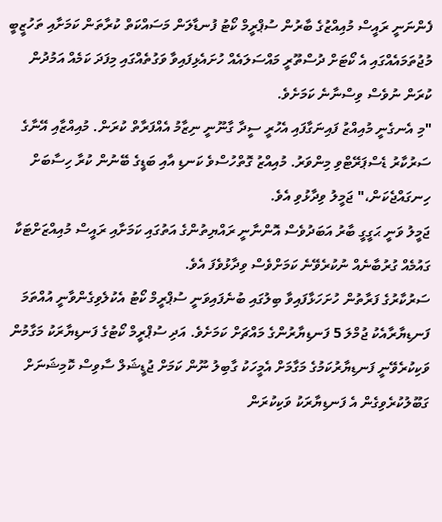ފެންނަނީ ރައީސް މުއިއްޒުގެ ބާރުން ސުޕްރީމް ކޯޓު ފުނޑާލަން މަސައްކަތް ކުރާތަން ކަމަށާއި ތަހުޒީބީ މުޖުތަމައެއްގައި އެ ކޯޓަށް ދުސްތޫރީ މައްސަލައެއް ހުށައެޅިފައިވާ ވަގުތެއްގައި މިފަދަ ކަމެއް އަމުދުން ކުރަން ނުވެސް ވިސްނާނެ ކަމަށެވެ.
"މި އެނގެނީ މުއިއްޒު ފައިނަގާފައި އެހުރީ ސީދާ ގާނޫނީ ނިޒާމު އެއްފަރާތް ކުރަން. މުއިއްޒާއި އޭނާގެ ސަރުކާރު ޑެސްޕަރޭޓްވި މިންވަރު. މުއިއްޒު ގޮތްހުސްވެ ކަނޑި އާއި ބަޑީގެ ބޭނުން ކުރާ ހިސާބަށް ހިނގައްޖެކަން،" ޖަމީލު ވިދާޅުވި އެވެ.
ޖަމީލު ވަނީ ޙަގީގީ ބާރު އަބަދުވެސް އޮންނާނީ ރައްޔިތުންގެ އަތުގައި ކަމަށާއި ރައީސް މުއިއްޒަށްޓަކާ ގައުމެއް ގުރުބާނެއް ނުކުރެވޭނެ ކަމަށްވެސް ވިދާޅުވެފަ އެވެ.
ސަރުކާރުގެ ފަރާތުން ހުށަހަޅާފައިވާ ބިލުގައި ބުނެފައިވަނީ ސުޕްރީމް ކޯޓު އެކުލެވިގެންވާނީ އުއްތަމަ ފަނޑިޔާރާއެކު ޖުމްލަ 5 ފަނޑިޔާރުންގެ މައްޗަށް ކަމަށެވެ. އަދި ސުޕްރީމް ކޯޓުގެ ފަނޑިޔާރަކު މަގާމުން ވަކިކުރެވޭނީ ފަނޑިޔާރުކަމުގެ މަގާމަށް އެމީހަކު ގާބިލު ނޫން ކަމަށް ޖުޑީޝަލް ސާވިސް ކޮމިޝަނަށް ގަބޫލުކުރެވިގެން އެ ފަނޑިޔާރަކު ވަކިކުރަން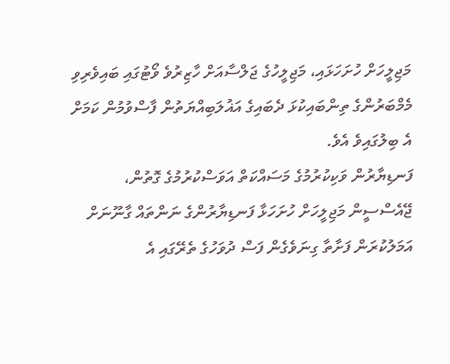މަޖިލީހަށް ހުށަހަޅައި، މަޖިލީހުގެ ޖަލްސާއަށް ހާޒިރުވެ ވޯޓުގައި ބައިވެރިވި މެމްބަރުންގެ ތިންބައިކުޅަ ދެބައިގެ އަޣުލަބިއްޔަތުން ފާސްވުމުން ކަމަށް އެ ބިލުގައިވެ އެވެ.
ފަނޑިޔާރުން ވަކިކުރުމުގެ މަސައްކަތް އަވަސްކުރުމުގެ ގޮތުން، ޖޭއެސްސީން މަޖިލީހަށް ހުށަހަޅާ ފަނޑިޔާރުންގެ ނަންތައް ގާނޫނަށް އަމަލުކުރަން ފަށާތާ ގިނަވެގެން ފަސް ދުވަހުގެ ތެރޭގައި އެ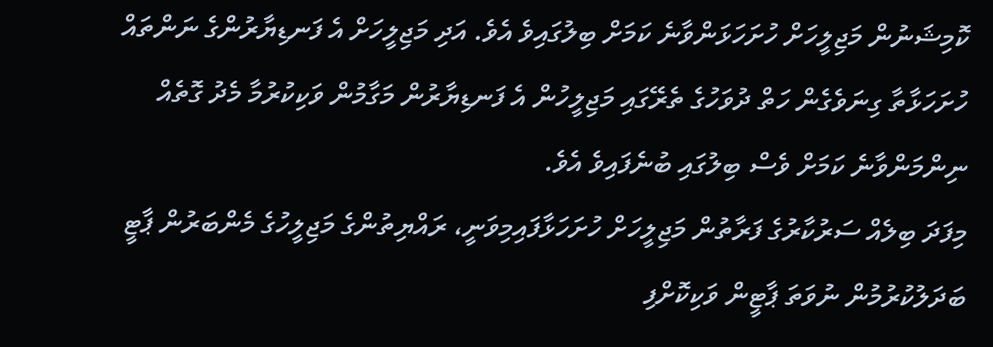ކޮމިޝަނުން މަޖިލީހަށް ހުށަހަޅަންވާނެ ކަމަށް ބިލުގައިވެ އެވެ. އަދި މަޖިލީހަށް އެ ފަނޑިޔާރުންގެ ނަންތައް ހުށަހަޅާތާ ގިނަވެގެން ހަތް ދުވަހުގެ ތެރޭގައި މަޖިލީހުން އެ ފަނޑިޔާރުން މަގާމުން ވަކިކުރުމާ މެދު ގޮތެއް ނިންމަންވާނެ ކަމަށް ވެސް ބިލުގައި ބުނެފައިވެ އެވެ.
މިފަދަ ބިލެއް ސަރުކާރުގެ ފަރާތުން މަޖިލީހަށް ހުށަހަޅާފައިމިވަނީ، ރައްޔިތުންގެ މަޖިލީހުގެ މެންބަރުން ޕާޓީ ބަދަލުކުރުމުން ނުވަތަ ޕާޓީން ވަކިކޮށްފި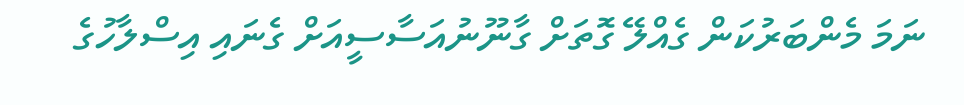ނަމަ މެންބަރުކަން ގެއްލޭ ގޮތަށް ގާނޫނުއަސާސީއަށް ގެނައި އިސްލާހުގެ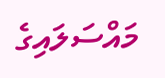މައްސަލައިގެ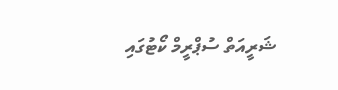ޝަރީއަތް ސުޕްރީމް ކޯޓުގައި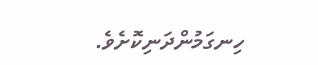ހިނގަމުންދަނިކޮށެވެ.